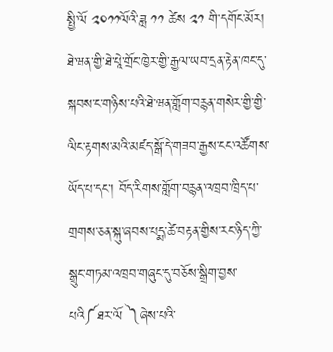སྤྱི་ལོ ༢༠༡༡ལོའི་ཟླ ༡༡ ཚེས ༢༡ གི་དགོང་མོར། ཐེ་ཝན་གྱི་ཐེ་པཱེ་གྲོང་ཁྱེར་གྱི་རྒྱལ་ཡབ་དྲན་རྟེན་ཁང་དུ་སྐབས་ང་གཉིས་པའི་ཐེ་ཝན་གློག་བརྙན་གསེར་གྱི་གྱི་ལིང་རྟགས་མའི་མཛད་སྒོ་དེ་གཟབ་རྒྱས་ངང་འཚོགས་ཡོད་པ་དང་། བོད་རིགས་གློག་བརྙན་འཁྲབ་ཁྲིད་པ་གྲགས་ཅན་སྐུ་ཞབས་པདྨ་ཚེ་བརྟན་གྱིས་རང་ཉིད་ཀྱི་སྒྲུང་གཏམ་འཁྲབ་གཞུང་དུ་བཅོས་སྒྲིག་བྱས་པའི༼ཐར་ལོ ༽ཞེས་པའི་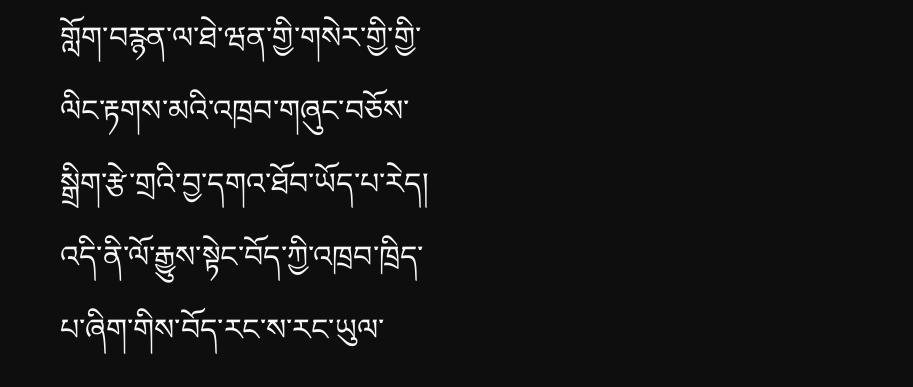གློག་བརྙན་ལ་ཐེ་ཝན་གྱི་གསེར་གྱི་གྱི་ལིང་རྟགས་མའི་འཁྲབ་གཞུང་བཅོས་སྒྲིག་རྩེ་གྲའི་བྱ་དགའ་ཐོབ་ཡོད་པ་རེད།
འདི་ནི་ལོ་རྒྱུས་སྟེང་བོད་ཀྱི་འཁྲབ་ཁྲིད་པ་ཞིག་གིས་བོད་རང་ས་རང་ཡུལ་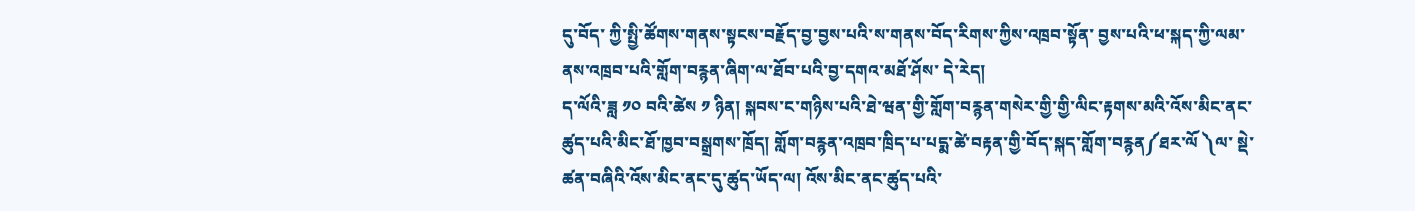དུ་བོད་ ཀྱི་སྤྱི་ཚོགས་གནས་སྟངས་བརྗོད་བྱ་བྱས་པའི་ས་གནས་བོད་རིགས་ཀྱིས་འཁྲབ་སྟོན་ བྱས་པའི་ཕ་སྐད་ཀྱི་ལམ་ནས་འཁྲབ་པའི་གློག་བརྙན་ཞིག་ལ་ཐོབ་པའི་བྱ་དགའ་མཐོ་ཤོས་ དེ་རེད།
ད་ལོའི་ཟླ ༡༠ བའི་ཚེས ༡ ཉིན། སྐབས་ང་གཉིས་པའི་ཐེ་ཝན་གྱི་གློག་བརྙན་གསེར་གྱི་གྱི་ལིང་རྟགས་མའི་འོས་མིང་ནང་ཚུད་པའི་མིང་ཐོ་ཁྱབ་བསྒྲགས་ཁྲོད། གློག་བརྙན་འཁྲབ་ཁྲིད་པ་པདྨ་ཚེ་བརྟན་གྱི་བོད་སྐད་གློག་བརྙན༼ཐར་ལོ ༽ལ་ སྡེ་ཚན་བཞིའི་འོས་མིང་ནང་དུ་ཚུད་ཡོད་ལ། འོས་མིང་ནང་ཚུད་པའི་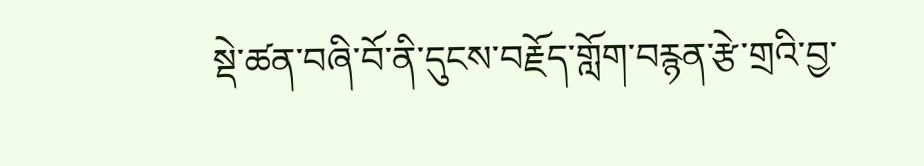སྡེ་ཚན་བཞི་བོ་ནི་དུངས་བརྗོད་གློག་བརྙན་རྩེ་གྲའི་བྱ་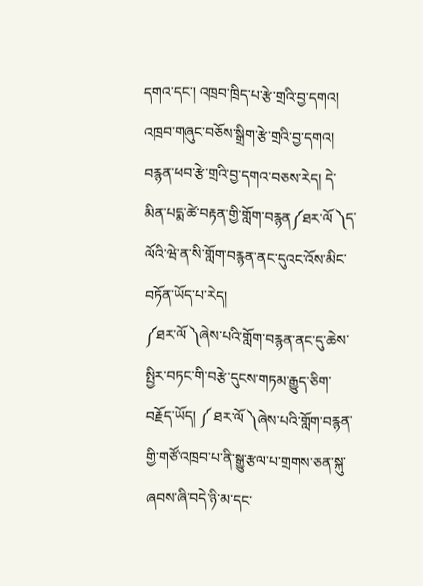དགའ་དང་། འཁྲབ་ཁྲིད་པ་རྩེ་གྲའི་བྱ་དགའ། འཁྲབ་གཞུང་བཅོས་སྒྲིག་རྩེ་གྲའི་བྱ་དགའ། བརྙན་ཕབ་རྩེ་གྲའི་བྱ་དགའ་བཅས་རེད། དེ་མིན་པདྨ་ཚེ་བརྟན་གྱི་གློག་བརྙན༼ཐར་ལོ ༽ད་ལོའི་ཝེ་ན་སི་གློག་བརྙན་ནང་དུའང་འོས་མིང་བཏོན་ཡོད་པ་རེད།
༼ཐར་ལོ ༽ཞེས་པའི་གློག་བརྙན་ནང་དུ་ཆེས་སྤྱིར་བཏང་གི་བརྩེ་དུངས་གཏམ་རྒྱུད་ཅིག་བརྗོད་ཡོད། ༼ ཐར་ལོ ༽ཞེས་པའི་གློག་བརྙན་གྱི་གཙོ་འཁྲབ་པ་ནི་སྒྱུ་རྩལ་པ་གྲགས་ཅན་སྐུ་ཞབས་ཞི་བདེ་ཉི་མ་དང་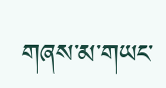གཞས་མ་གཡང་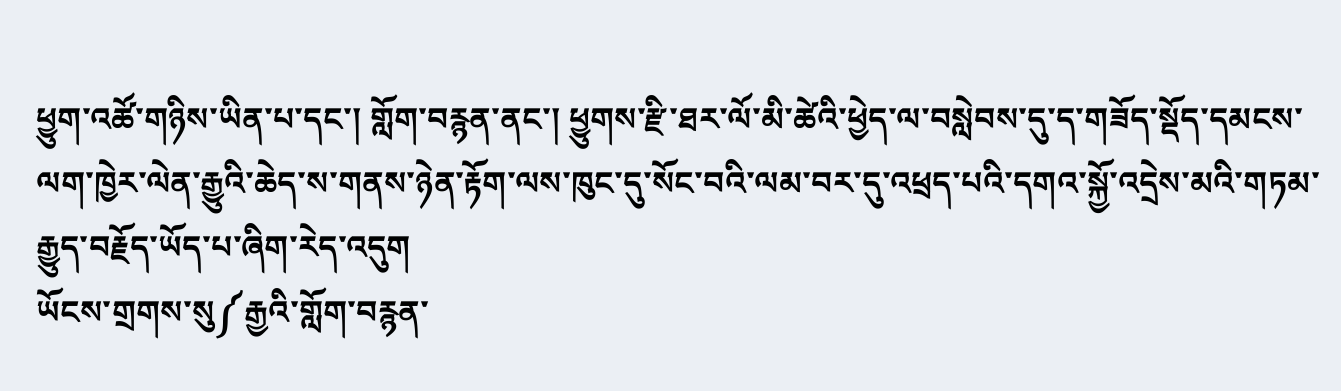ཕྱུག་འཚོ་གཉིས་ཡིན་པ་དང་། གློག་བརྙན་ནང་། ཕྱུགས་རྫི་ཐར་ལོ་མི་ཚེའི་ཕྱེད་ལ་བསླེབས་དུ་ད་གཟོད་སྡོད་དམངས་ལག་ཁྱེར་ལེན་རྒྱུའི་ཆེད་ས་གནས་ཉེན་རྟོག་ལས་ཁུང་དུ་སོང་བའི་ལམ་བར་དུ་འཕྲད་པའི་དགའ་སྐྱོ་འདྲེས་མའི་གཏམ་རྒྱུད་བརྗོད་ཡོད་པ་ཞིག་རེད་འདུག
ཡོངས་གྲགས་སུ༼རྒྱའི་གློག་བརྙན་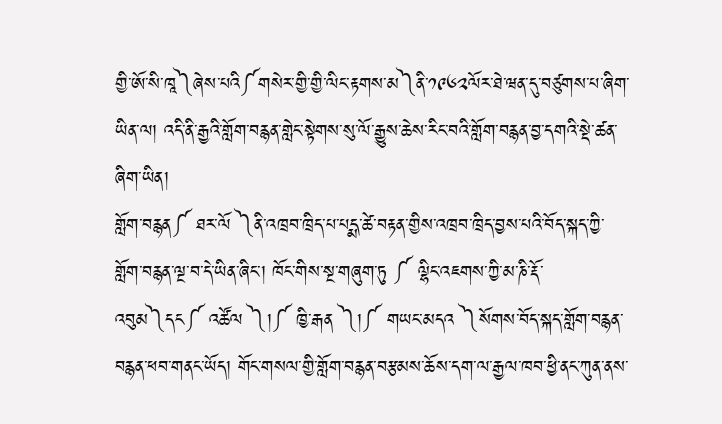གྱི་ཨོ་སི་ཁཱ༽ཞེས་པའི༼གསེར་གྱི་གྱི་ལིང་རྟགས་མ༽ནི་༡༩༦༢ལོར་ཐེ་ཝན་དུ་བཙུགས་པ་ཞིག་ཡིན་ལ། འདི་ནི་རྒྱའི་གློག་བརྙན་གླེང་སྟེགས་སུ་ལོ་རྒྱུས་ཆེས་རིང་བའི་གློག་བརྙན་བྱ་དགའི་སྡེ་ཚན་ཞིག་ཡིན།
གློག་བརྙན༼ ཐར་ལོ ༽ནི་འཁྲབ་ཁྲིད་པ་པདྨ་ཚེ་བརྟན་གྱིས་འཁྲབ་ཁྲིད་བྱས་པའི་བོད་སྐད་ཀྱི་གློག་བརྙན་ལྔ་བ་དེ་ཡིན་ཞིང་། ཁོང་གིས་སྔ་གཞུག་ཏུ ༼ ལྷིང་འཇགས་ཀྱི་མ་ཎི་རྡོ་འབུམ༽དང༼ འཚོལ ༽།༼ ཁྱི་རྒན ༽།༼ གཡང་མདའ ༽སོགས་བོད་སྐད་གློག་བརྙན་བརྙན་ཕབ་གནང་ཡོད། གོང་གསལ་གྱི་གློག་བརྙན་བརྩམས་ཆོས་དག་ལ་རྒྱལ་ཁབ་ཕྱི་ནང་ཀུན་ནས་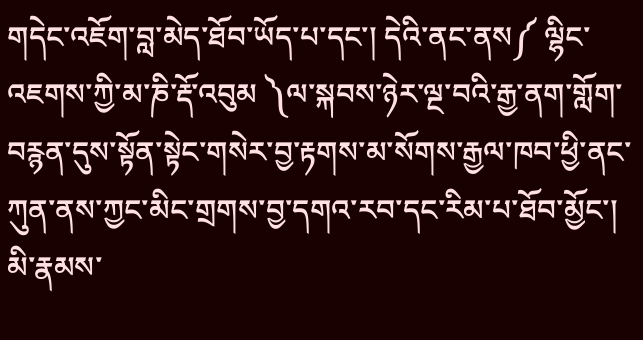གདེང་འཇོག་བླ་མེད་ཐོབ་ཡོད་པ་དང་། དེའི་ནང་ནས༼ ལྷིང་འཇགས་ཀྱི་མ་ཎི་རྡོ་འབུམ ༽ལ་སྐབས་ཉེར་ལྔ་བའི་རྒྱ་ནག་གློག་བརྙན་དུས་སྟོན་སྟེང་གསེར་བྱ་རྟགས་མ་སོགས་རྒྱལ་ཁབ་ཕྱི་ནང་ཀུན་ནས་ཀྱང་མིང་གྲགས་བྱ་དགའ་རབ་དང་རིམ་པ་ཐོབ་མྱོང་། མི་རྣམས་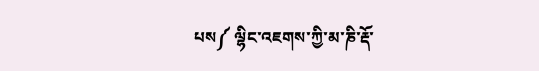པས༼ ལྷིང་འཇགས་ཀྱི་མ་ཎི་རྡོ་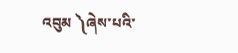འབུམ ༽ཞེས་པའི་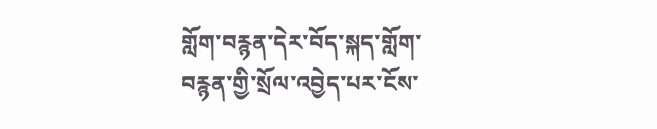གློག་བརྙན་དེར་བོད་སྐད་གློག་བརྙན་གྱི་སྲོལ་འབྱེད་པར་ངོས་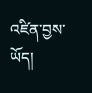འཛིན་བྱས་ཡོད།